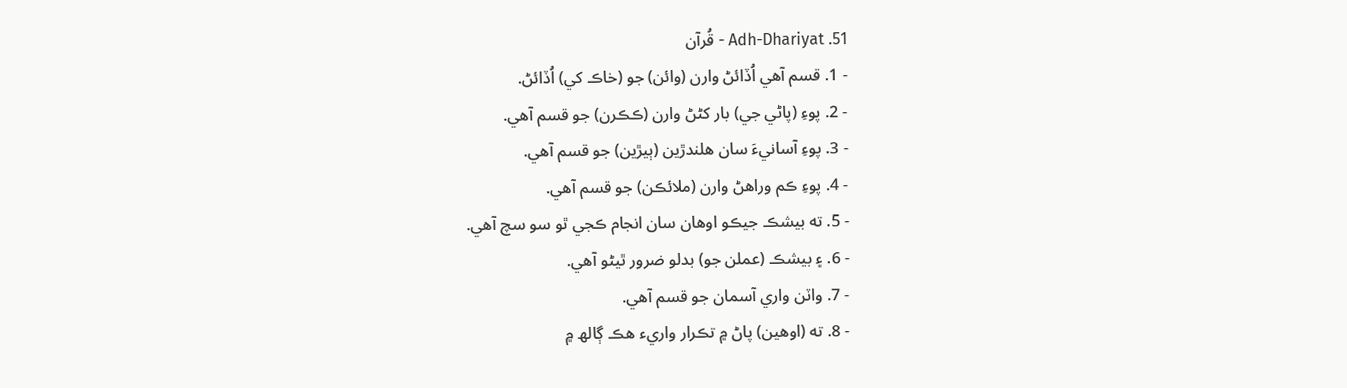51. Adh-Dhariyat - قُرآن
- 1. قسم آھي اُڏائڻ وارن (وائن) جو (خاڪ کي) اُڏائڻ.
- 2. پوءِ (پاڻي جي) بار کڻڻ وارن (ڪڪرن) جو قسم آھي.
- 3. پوءِ آسانيءَ سان ھلندڙين (ٻيڙين) جو قسم آھي.
- 4. پوءِ ڪم وراھڻ وارن (ملائڪن) جو قسم آھي.
- 5. ته بيشڪ جيڪو اوھان سان انجام ڪجي ٿو سو سچ آھي.
- 6. ۽ بيشڪ (عملن جو) بدلو ضرور ٿيڻو آھي.
- 7. واٽن واري آسمان جو قسم آھي.
- 8. ته (اوھين) پاڻ ۾ تڪرار واريء ھڪ ڳالھ ۾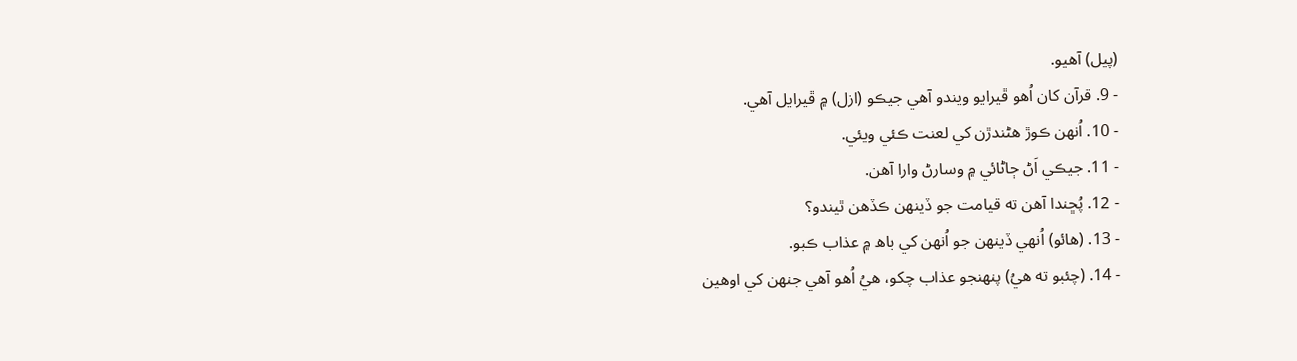(پيل) آھيو.
- 9. قرآن کان اُھو ڦيرايو ويندو آھي جيڪو (ازل) ۾ ڦيرايل آھي.
- 10. اُنھن ڪوڙ ھڻندڙن کي لعنت ڪئي ويئي.
- 11. جيڪي اَڻ ڄاڻائي ۾ وسارڻ وارا آھن.
- 12. پُڇندا آھن ته قيامت جو ڏينھن ڪڏھن ٿيندو؟
- 13. (ھائو) اُنھي ڏينھن جو اُنھن کي باھ ۾ عذاب ڪبو.
- 14. (چئبو ته ھيُ) پنھنجو عذاب چکو، ھيُ اُھو آھي جنھن کي اوھين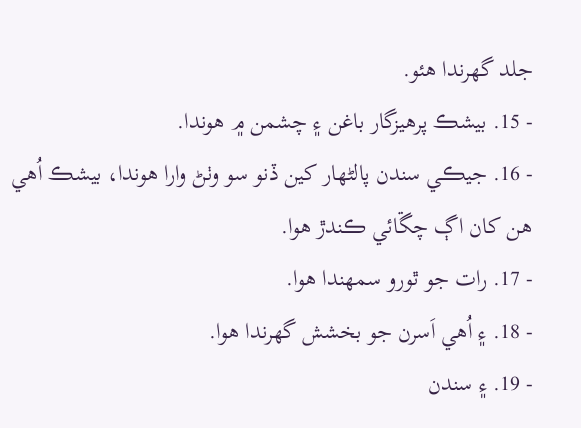جلد گھرندا ھئو.
- 15. بيشڪ پرھيزگار باغن ۽ چشمن ۾ ھوندا.
- 16. جيڪي سندن پالڻھار کين ڏنو سو وٺڻ وارا ھوندا، بيشڪ اُھي ھن کان اڳ چڱائي ڪندڙ ھوا.
- 17. رات جو ٿورو سمھندا ھوا.
- 18. ۽ اُھي اَسرن جو بخشش گھرندا ھوا.
- 19. ۽ سندن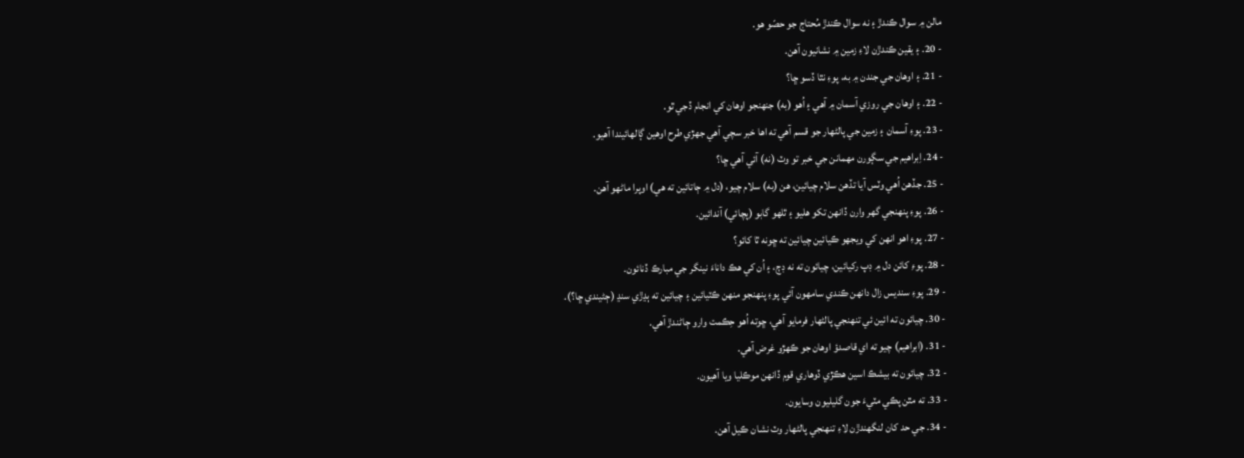مالن ۾ سوال ڪندڙ ۽ نه سوال ڪندڙ مُحتاج جو حصّو ھو.
- 20. ۽ يقين ڪندڙن لاءِ زمين ۾ نشانيون آھن.
- 21. ۽ اوھان جي جندن ۾ به، پوءِ نٿا ڏسو ڇا؟
- 22. ۽ اوھان جي روزي آسمان ۾ آھي ۽ اُھو (به) جنھنجو اوھان کي انجام ڏجي ٿو.
- 23. پوءِ آسمان ۽ زمين جي پالڻھار جو قسم آھي ته اھا خبر سچي آھي جھڙي طرح اوھين ڳالھائيندا آھيو.
- 24. اِبراھيم جي سڳورن مھمانن جي خبر تو وٽ (نه) آئي آھي ڇا؟
- 25. جڏھن اُھي وٽس آيا تڏھن سلام چيائين، ھن (به) سلام چيو، (دل ۾ ڄاتائين ته ھي) اوپرا ماڻھو آھن.
- 26. پوءِ پنھنجي گھر وارن ڏانھن تکو ھليو ۽ ٿلھو گابو (پچائي) آندائين.
- 27. پوءِ اھو انھن کي ويجھو ڪيائين چيائين ته ڇونه ٿا کائو؟
- 28. پوءِ کائن دل ۾ ڊپ رکيائين، چيائون ته نه ڊڄ، ۽ اُن کي ھڪ داناءَ نينگر جي مبارڪ ڏنائون.
- 29. پوءِ سنديس زال دانھن ڪندي سامھون آئي پوءِ پنھنجو منھن ڪٽيائين ۽ چيائين ته ٻڍڙي سنڍ (ڄڻيندي ڇا؟).
- 30. چيائون ته ائين ئي تنھنجي پالڻھار فرمايو آھي، ڇوته اُھو حِڪمت وارو ڄاڻندڙ آھي.
- 31. (ابراھيم) چيو ته اي قاصدؤ اوھان جو ڪھڙو غرض آھي.
- 32. چيائون ته بيشڪ اسين ھڪڙي ڏوھاري قوم ڏانھن موڪليا ويا آھيون.
- 33. ته مٿن پڪي مٽيءَ جون گليليون وسايون.
- 34. جي حد کان لنگھندڙن لاءِ تنھنجي پالڻھار وٽ نشان ڪيل آھن.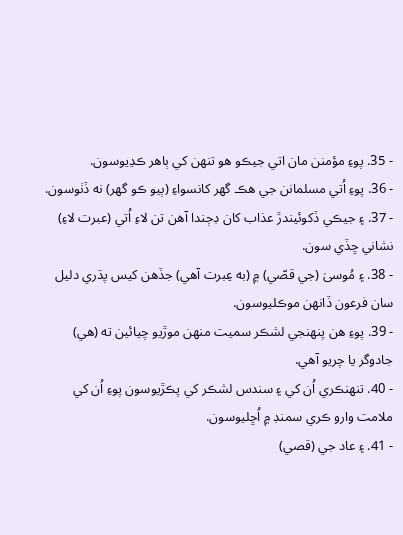- 35. پوءِ مؤمنن مان اتي جيڪو ھو تنھن کي ٻاھر ڪڍيوسون.
- 36. پوءِ اُتي مسلمانن جي ھڪ گھر کانسواءِ (ٻيو ڪو گھر) نه ڏٺوسون.
- 37. ۽ جيڪي ڏکوئيندڙ عذاب کان ڊڄندا آھن تن لاءِ اُتي (عبرت لاءِ) نشاني ڇڏي سون.
- 38. ۽ مُوسىٰ (جي قصّي) ۾ (به عِبرت آھي) جڏھن کيس پڌري دليل سان فرعون ڏانھن موڪليوسون.
- 39. پوءِ ھن پنھنجي لشڪر سميت منھن موڙيو چيائين ته (ھي) جادوگر يا چريو آھي.
- 40. تنھنڪري اُن کي ۽ سندس لشڪر کي پڪڙيوسون پوءِ اُن کي ملامت وارو ڪري سمنڊ ۾ اُڇليوسون.
- 41. ۽ عاد جي (قصي)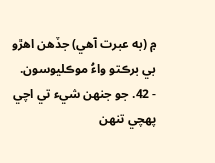۾ (به عبرت آھي) جڏھن اھڙو بي برڪتو واءُ موڪليوسون.
- 42. جو جنھن شيء تي اچي پھچي تنھن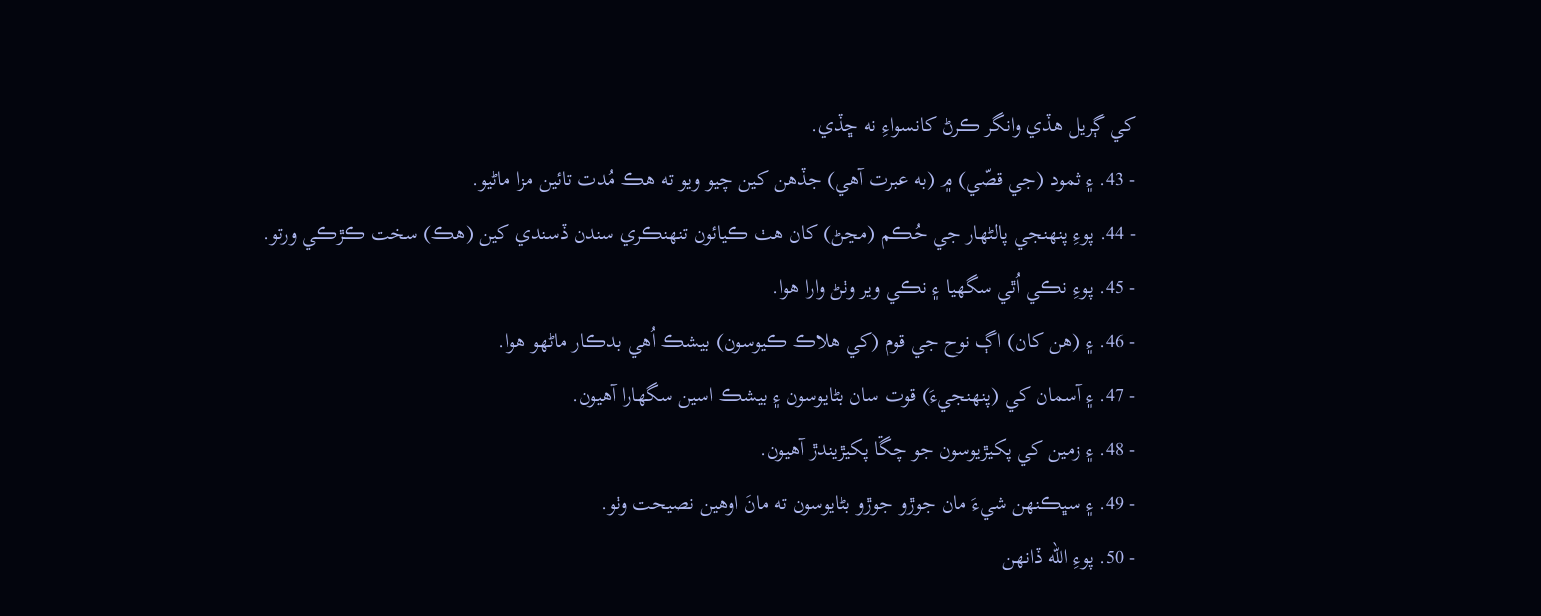کي ڳريل ھڏي وانگر ڪرڻ کانسواءِ نه ڇڏي.
- 43. ۽ ثمود (جي قصّي) ۾ (به عبرت آھي) جڏھن کين چيو ويو ته ھڪ مُدت تائين مزا ماڻيو.
- 44. پوءِ پنھنجي پالڻھار جي حُڪم (مڃڻ) کان ھٺ ڪيائون تنھنڪري سندن ڏسندي کين (ھڪ) سخت ڪڙڪي ورتو.
- 45. پوءِ نڪي اُٿي سگھيا ۽ نڪي وير وٺڻ وارا ھوا.
- 46. ۽ (ھن کان) اڳ نوح جي قوم (کي ھلاڪ ڪيوسون) بيشڪ اُھي بدڪار ماڻھو ھوا.
- 47. ۽ آسمان کي (پنھنجيءَ) قوت سان بڻايوسون ۽ بيشڪ اسين سگھارا آھيون.
- 48. ۽ زمين کي پکيڙيوسون جو چڱا پکيڙيندڙ آھيون.
- 49. ۽ سڀڪنھن شيءَ مان جوڙو جوڙو بڻايوسون ته مانَ اوھين نصيحت وٺو.
- 50. پوءِ الله ڏانھن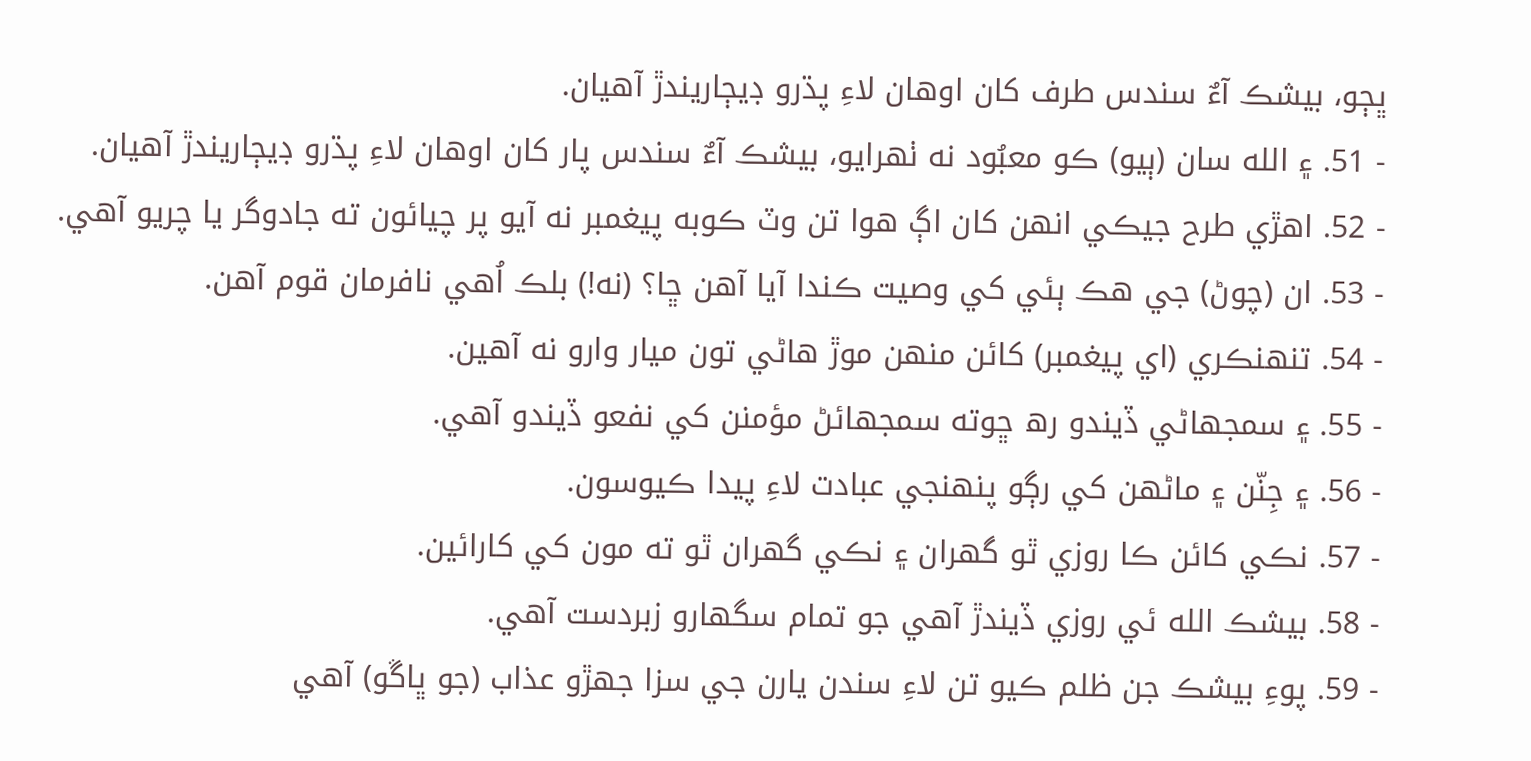ڀڄو، بيشڪ آءٌ سندس طرف کان اوھان لاءِ پڌرو ڊيڄاريندڙ آھيان.
- 51. ۽ الله سان (ٻيو) ڪو معبُود نه ٺھرايو، بيشڪ آءٌ سندس پار کان اوھان لاءِ پڌرو ڊيڄاريندڙ آھيان.
- 52. اھڙي طرح جيڪي انھن کان اڳ ھوا تن وٽ ڪوبه پيغمبر نه آيو پر چيائون ته جادوگر يا چريو آھي.
- 53. ان (چوڻ) جي ھڪ ٻئي کي وصيت ڪندا آيا آھن ڇا؟ (نه!) بلڪ اُھي نافرمان قوم آھن.
- 54. تنھنڪري (اي پيغمبر) کائن منھن موڙ ھاڻي تون ميار وارو نه آھين.
- 55. ۽ سمجھاڻي ڏيندو رھ ڇوته سمجھائڻ مؤمنن کي نفعو ڏيندو آھي.
- 56. ۽ جِنّن ۽ ماڻھن کي رڳو پنھنجي عبادت لاءِ پيدا ڪيوسون.
- 57. نڪي کائن ڪا روزي ٿو گھران ۽ نڪي گھران ٿو ته مون کي کارائين.
- 58. بيشڪ الله ئي روزي ڏيندڙ آھي جو تمام سگھارو زبردست آھي.
- 59. پوءِ بيشڪ جن ظلم ڪيو تن لاءِ سندن يارن جي سزا جھڙو عذاب (جو ڀاڱو) آھي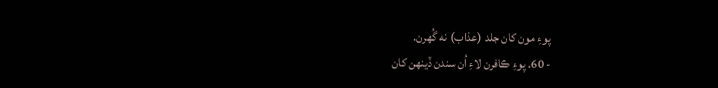پوءِ مون کان جلد (عذاب) نه گُھرن.
- 60. پوءِ ڪافرن لاءِ اُن سندن ڏينھن کان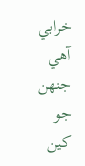خرابي آھي جنھن جو کين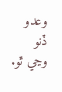وعدو ڏنو وڃي ٿو.